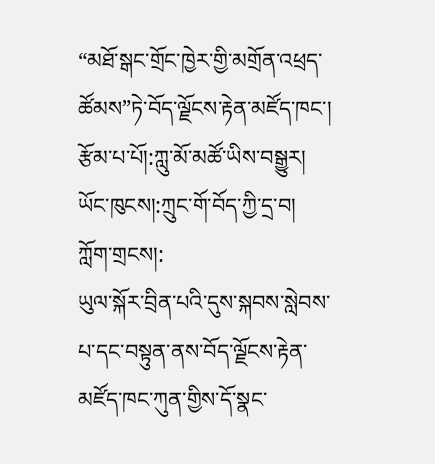“མཐོ་སྒང་གྲོང་ཁྱེར་གྱི་མགྲོན་འཕྲད་ཚོམས”ཏེ་བོད་ལྗོངས་རྟེན་མཛོད་ཁང་།
རྩོམ་པ་པོ།:ཀླུ་མོ་མཚོ་ཡིས་བསྒྱུར།
ཡོང་ཁུངས།:ཀྲུང་གོ་བོད་ཀྱི་དྲ་བ།
ཀློག་གྲངས།:
ཡུལ་སྐོར་བྲིན་པའི་དུས་སྐབས་སླེབས་པ་དང་བསྟུན་ནས་བོད་ལྗོངས་རྟེན་མཛོད་ཁང་ཀུན་གྱིས་དོ་སྣང་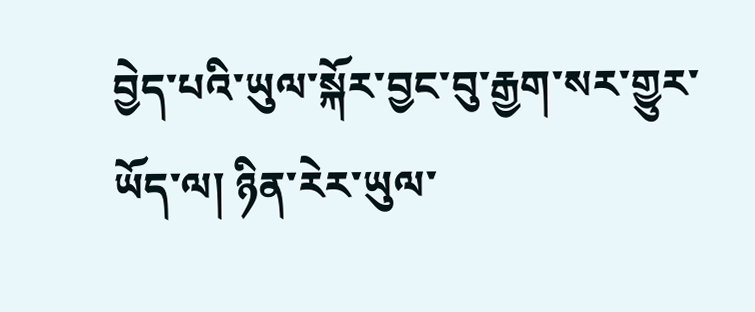བྱེད་པའི་ཡུལ་སྐོར་བྱང་བུ་རྒྱག་སར་གྱུར་ཡོད་ལ། ཉིན་རེར་ཡུལ་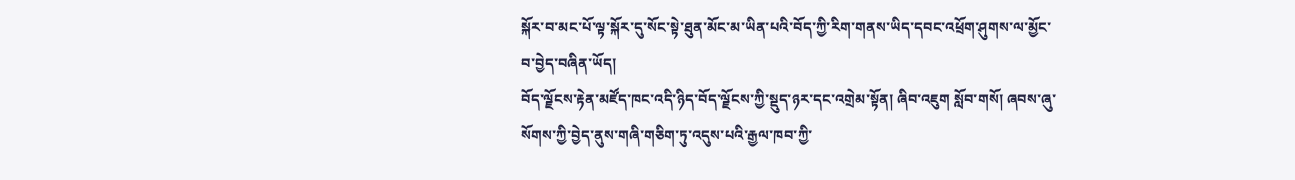སྐོར་བ་མང་པོ་ལྟ་སྐོར་དུ་སོང་སྟེ་ཐུན་མོང་མ་ཡིན་པའི་བོད་ཀྱི་རིག་གནས་ཡིད་དབང་འཕྲོག་ཤུགས་ལ་མྱོང་བ་བྱེད་བཞིན་ཡོད།
བོད་ལྗོངས་རྟེན་མཛོད་ཁང་འདི་ཉིད་བོད་ལྗོངས་ཀྱི་སྡུད་ཉར་དང་འགྲེམ་སྟོན། ཞིབ་འཇུག སློབ་གསོ། ཞབས་ཞུ་སོགས་ཀྱི་བྱེད་ནུས་གཞི་གཅིག་ཏུ་འདུས་པའི་རྒྱལ་ཁབ་ཀྱི་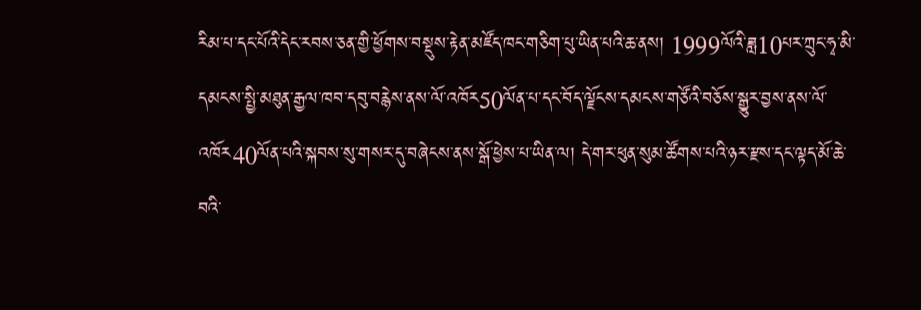རིམ་པ་དང་པོའི་དེང་རབས་ཅན་གྱི་ཕྱོགས་བསྡུས་རྟེན་མཛོད་ཁང་གཅིག་པུ་ཡིན་པའི་ཆ་ནས། 1999ལོའི་ཟླ10པར་ཀྲུང་ཧྭ་མི་དམངས་སྤྱི་མཐུན་རྒྱལ་ཁབ་དབུ་བརྙེས་ནས་ལོ་འཁོར50ལོན་པ་དང་བོད་ལྗོངས་དམངས་གཙོའི་བཅོས་སྒྱུར་བྱས་ནས་ལོ་འཁོར40ལོན་པའི་སྐབས་སུ་གསར་དུ་བཞེངས་ནས་སྒོ་ཕྱེས་པ་ཡིན་ལ། དེ་གར་ཕུན་སུམ་ཚོགས་པའི་ཉར་རྫས་དང་ལྟད་མོ་ཆེ་བའི་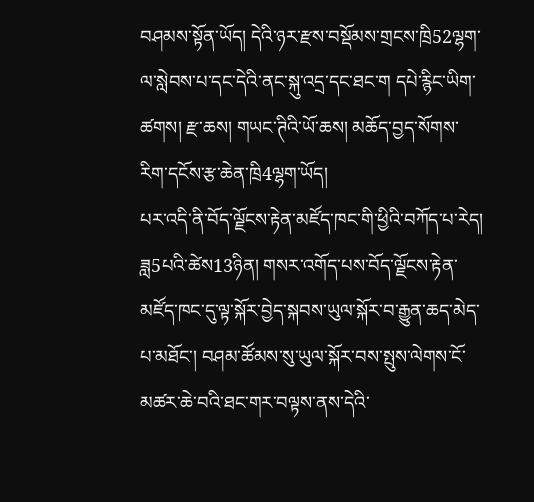བཤམས་སྟོན་ཡོད། དེའི་ཉར་རྫས་བསྡོམས་གྲངས་ཁྲི52ལྷག་ལ་སླེབས་པ་དང་དེའི་ནང་སྐུ་འདྲ་དང་ཐང་ག དཔེ་རྙིང་ཡིག་ཚགས། རྫ་ཆས། གཡང་ཊིའི་ཡོ་ཆས། མཆོད་བྱད་སོགས་རིག་དངོས་རྩ་ཆེན་ཁྲི4ལྷག་ཡོད།
པར་འདི་ནི་བོད་ལྗོངས་རྟེན་མཛོད་ཁང་གི་ཕྱིའི་བཀོད་པ་རེད།
ཟླ5པའི་ཚེས13ཉིན། གསར་འགོད་པས་བོད་ལྗོངས་རྟེན་མཛོད་ཁང་དུ་ལྟ་སྐོར་བྱེད་སྐབས་ཡུལ་སྐོར་བ་རྒྱུན་ཆད་མེད་པ་མཐོང་། བཤམ་ཚོམས་སུ་ཡུལ་སྐོར་བས་སྤུས་ལེགས་ངོ་མཚར་ཆེ་བའི་ཐང་གར་བལྟས་ནས་དེའི་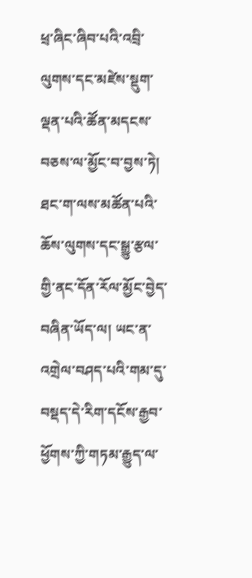ཕྲ་ཞིང་ཞིབ་པའི་འབྲི་ལུགས་དང་མཛེས་སྡུག་ལྡན་པའི་ཚོན་མདངས་བཅས་ལ་མྱོང་བ་བྱས་ཏེ། ཐང་ག་ལས་མཚོན་པའི་ཆོས་ལུགས་དང་སྒྱུ་རྩལ་གྱི་ནང་དོན་རོལ་མྱོང་བྱེད་བཞིན་ཡོད་ལ། ཡང་ན་འགྲེལ་བཤད་པའི་གམ་དུ་བསྡད་དེ་རིག་དངོས་རྒྱབ་ཕྱོགས་ཀྱི་གཏམ་རྒྱུད་ལ་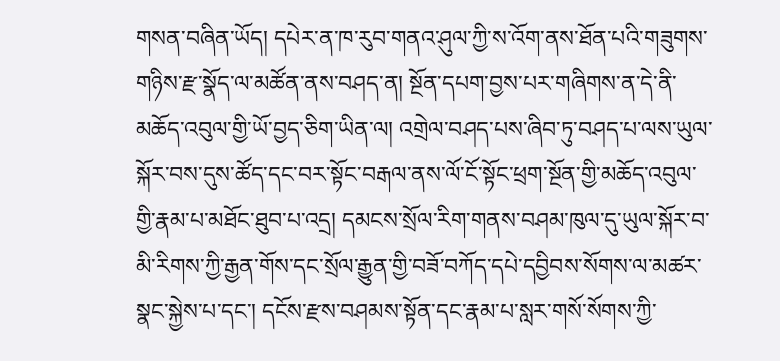གསན་བཞིན་ཡོད། དཔེར་ན་ཁ་རུབ་གནའ་ཤུལ་ཀྱི་ས་འོག་ནས་ཐོན་པའི་གཟུགས་གཉིས་རྫ་སྣོད་ལ་མཚོན་ནས་བཤད་ན། སྔོན་དཔག་བྱས་པར་གཞིགས་ན་དེ་ནི་མཆོད་འབུལ་གྱི་ཡོ་བྱད་ཅིག་ཡིན་ལ། འགྲེལ་བཤད་པས་ཞིབ་ཏུ་བཤད་པ་ལས་ཡུལ་སྐོར་བས་དུས་ཚོད་དང་བར་སྟོང་བརྒལ་ནས་ལོ་ངོ་སྟོང་ཕྲག་སྔོན་གྱི་མཆོད་འབུལ་གྱི་རྣམ་པ་མཐོང་ཐུབ་པ་འདྲ། དམངས་སྲོལ་རིག་གནས་བཤམ་ཁུལ་དུ་ཡུལ་སྐོར་བ་མི་རིགས་ཀྱི་རྒྱན་གོས་དང་སྲོལ་རྒྱུན་གྱི་བཟོ་བཀོད་དཔེ་དབྱིབས་སོགས་ལ་མཚར་སྣང་སྐྱེས་པ་དང་། དངོས་རྫས་བཤམས་སྟོན་དང་རྣམ་པ་སླར་གསོ་སོགས་ཀྱི་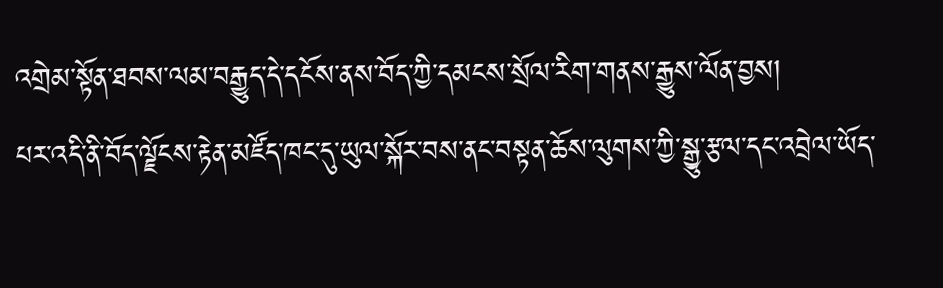འགྲེམ་སྟོན་ཐབས་ལམ་བརྒྱུད་དེ་དངོས་ནས་བོད་ཀྱི་དམངས་སྲོལ་རིག་གནས་རྒྱུས་ལོན་བྱས།
པར་འདི་ནི་བོད་ལྗོངས་རྟེན་མཛོད་ཁང་དུ་ཡུལ་སྐོར་བས་ནང་བསྟན་ཆོས་ལུགས་ཀྱི་སྒྱུ་རྩལ་དང་འབྲེལ་ཡོད་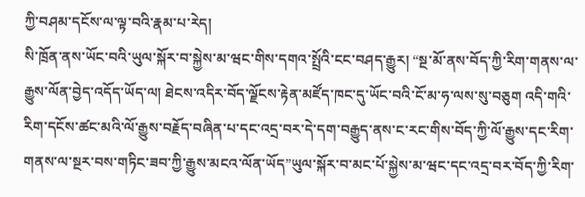ཀྱི་བཤམ་དངོས་ལ་ལྟ་བའི་རྣམ་པ་རེད།
སི་ཁྲོན་ནས་ཡོང་བའི་ཡུལ་སྐོར་བ་སྐྱེས་མ་ཝང་གིས་དགའ་སྤྲོའི་ངང་བཤད་རྒྱུར། “སྔ་མོ་ནས་བོད་ཀྱི་རིག་གནས་ལ་རྒྱུས་ལོན་བྱེད་འདོད་ཡོད་ལ། ཐེངས་འདིར་བོད་ལྗོངས་རྟེན་མཛོད་ཁང་དུ་ཡོང་བའི་ངོ་མ་ཧ་ལས་སུ་བཅུག འདི་གའི་རིག་དངོས་ཚང་མའི་ལོ་རྒྱུས་བརྗོད་བཞིན་པ་དང་འདྲ་བར་དེ་དག་བརྒྱུད་ནས་ང་རང་གིས་བོད་ཀྱི་ལོ་རྒྱུས་དང་རིག་གནས་ལ་སྔར་བས་གཏིང་ཟབ་ཀྱི་རྒྱུས་མངའ་ལོན་ཡོད”ཡུལ་སྐོར་བ་མང་པོ་སྐྱེས་མ་ཝང་དང་འདྲ་བར་བོད་ཀྱི་རིག་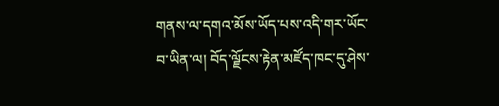གནས་ལ་དགའ་མོས་ཡོད་པས་འདི་གར་ཡོང་བ་ཡིན་ལ། བོད་ལྗོངས་རྟེན་མཛོད་ཁང་དུ་ཤེས་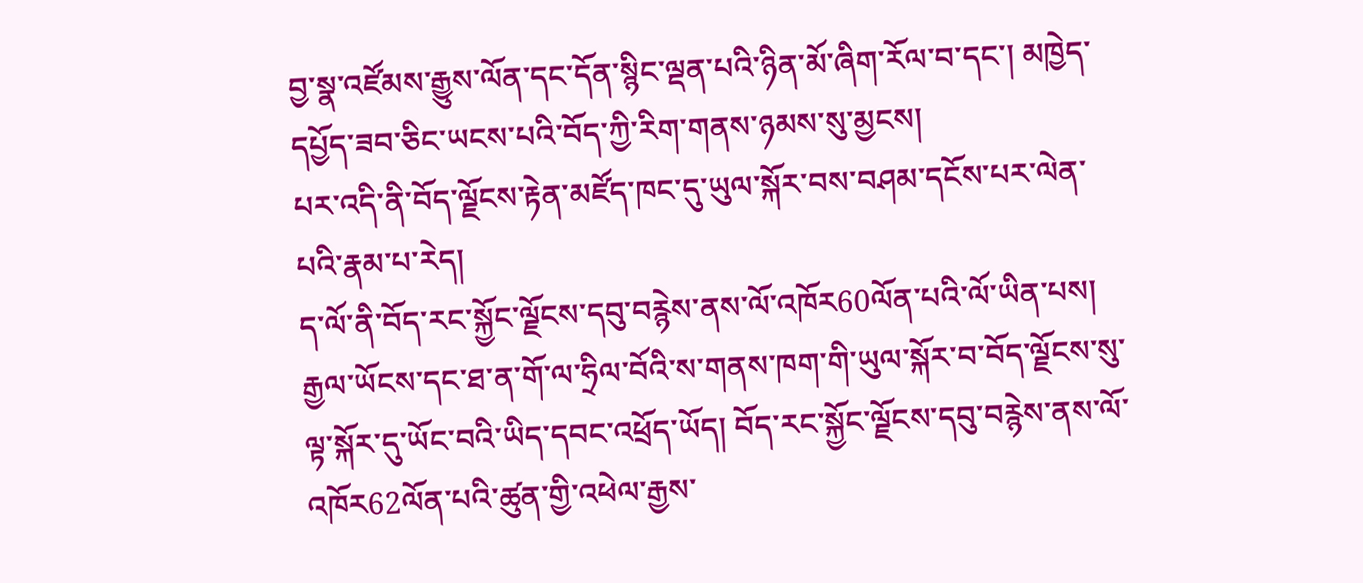བྱ་སྣ་འཛོམས་རྒྱུས་ལོན་དང་དོན་སྙིང་ལྡན་པའི་ཉིན་མོ་ཞིག་རོལ་བ་དང་། མཁྱེད་དཔྱོད་ཟབ་ཅིང་ཡངས་པའི་བོད་ཀྱི་རིག་གནས་ཉམས་སུ་མྱངས།
པར་འདི་ནི་བོད་ལྗོངས་རྟེན་མཛོད་ཁང་དུ་ཡུལ་སྐོར་བས་བཤམ་དངོས་པར་ལེན་པའི་རྣམ་པ་རེད།
ད་ལོ་ནི་བོད་རང་སྐྱོང་ལྗོངས་དབུ་བརྙེས་ནས་ལོ་འཁོར60ལོན་པའི་ལོ་ཡིན་པས། རྒྱལ་ཡོངས་དང་ཐ་ན་གོ་ལ་ཧྲིལ་བོའི་ས་གནས་ཁག་གི་ཡུལ་སྐོར་བ་བོད་ལྗོངས་སུ་ལྟ་སྐོར་དུ་ཡོང་བའི་ཡིད་དབང་འཕྲོད་ཡོད། བོད་རང་སྐྱོང་ལྗོངས་དབུ་བརྙེས་ནས་ལོ་འཁོར62ལོན་པའི་ཚུན་གྱི་འཕེལ་རྒྱས་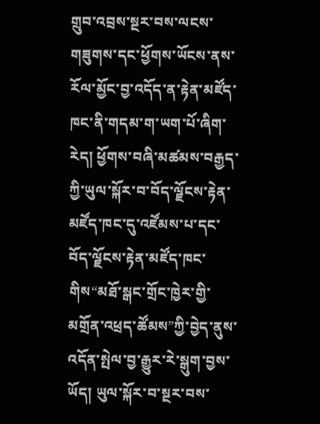གྲུབ་འབྲས་སྔར་བས་ལངས་གཟུགས་དང་ཕྱོགས་ཡོངས་ནས་རོལ་མྱོང་བྱ་འདོད་ན་རྟེན་མཛོད་ཁང་ནི་གདམ་ག་ཡག་པོ་ཞིག་རེད། ཕྱོགས་བཞི་མཚམས་བརྒྱད་ཀྱི་ཡུལ་སྐོར་བ་བོད་ལྗོངས་རྟེན་མཛོད་ཁང་དུ་འཛོམས་པ་དང་བོད་ལྗོངས་རྟེན་མཛོད་ཁང་གིས“མཐོ་སྒང་གྲོང་ཁྱེར་གྱི་མགྲོན་འཕྲད་ཚོམས”ཀྱི་བྱེད་ནུས་འདོན་སྤེལ་བྱ་རྒྱུར་རེ་སྒུག་བྱས་ཡོད། ཡུལ་སྐོར་བ་སྔར་བས་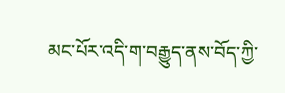མང་པོར་འདི་ག་བརྒྱུད་ནས་བོད་ཀྱི་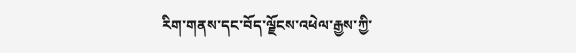རིག་གནས་དང་བོད་ལྗོངས་འཕེལ་རྒྱས་ཀྱི་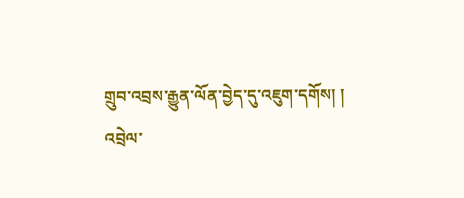གྲུབ་འབྲས་རྒྱུན་ལོན་བྱེད་དུ་འཇུག་དགོས། །
འབྲེལ་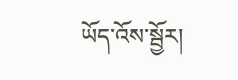ཡོད་འོས་སྦྱོར།